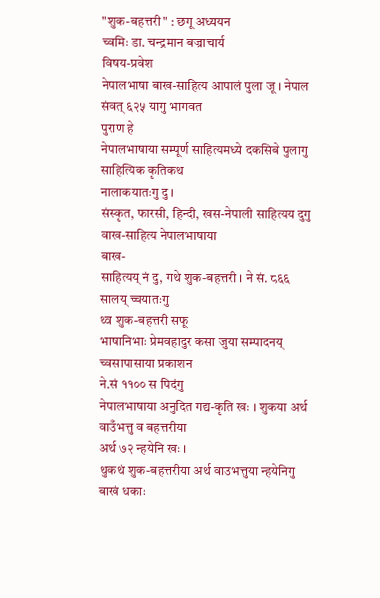"शुक-बहत्तरी" : छगू अध्ययन
च्वमिः डा. चन्द्रमान बज्राचार्य
विषय-प्रवेश
नेपालभाषा बाख-साहित्य आपालं पुला जू । नेपाल संवत् ६२५ यागु भागवत
पुराण हे
नेपालभाषाया सम्पूर्ण साहित्यमध्ये दकसिबे पुलागु साहित्यिक कृतिकथ
नालाकयातःगु दु ।
संस्कृत, फारसी, हिन्दी, खस-नेपाली साहित्यय दुगु वाख-साहित्य नेपालभाषाया
बाख-
साहित्यय् नं दु, गथे शुक-बहत्तरी । ने सं. ८६६ सालय् च्चयातःगु
थ्व शुक-बहत्तरी सफू
भाषानिभाः प्रेमवहादुर कसा जुया सम्पादनय् च्वसापासाया प्रकाशन
ने.सं ११०० स पिदंगु
नेपालभाषाया अनुदित गद्य-कृति खः । शुकया अर्थ वाउँभत्तु व बहत्तरीया
अर्थ ७२ न्हयेनि खः ।
थुकथं शुक-बहत्तरीया अर्थ वाउभत्तुया न्हयेनिगु बाखं धकाः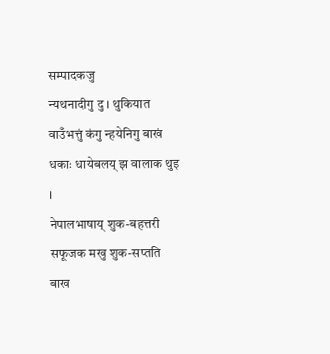सम्पादकजु
न्यथनादीगु दु । थुकियात
वाउँभत्तुं कंगु न्हयेनिगु बाखं धकाः धायेबलय् झ वालाक थुइ ।
नेपालभाषाय् शुक-बहत्तरी सफूजक मखु शुक-सप्तति बाख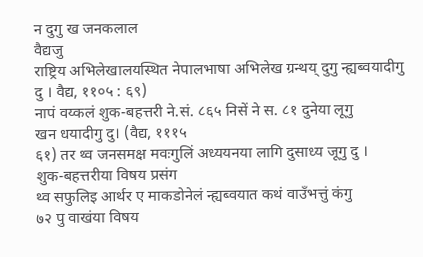न दुगु ख जनकलाल
वैद्यजु
राष्ट्रिय अभिलेखालयस्थित नेपालभाषा अभिलेख ग्रन्थय् दुगु न्ह्यब्वयादीगु
दु । वैद्य, ११०५ : ६९)
नापं वय्कलं शुक-बहत्तरी ने.सं. ८६५ निसें ने स. ८१ दुनेया लूगु
खन धयादीगु दु। (वैद्य, १११५
६१) तर थ्व जनसमक्ष मवःगुलिं अध्ययनया लागि दुसाध्य जूगु दु ।
शुक-बहत्तरीया विषय प्रसंग
थ्व सफुलिइ आर्थर ए माकडोनेलं न्ह्यब्वयात कथं वाउँभत्तुं कंगु
७२ पु वाखंया विषय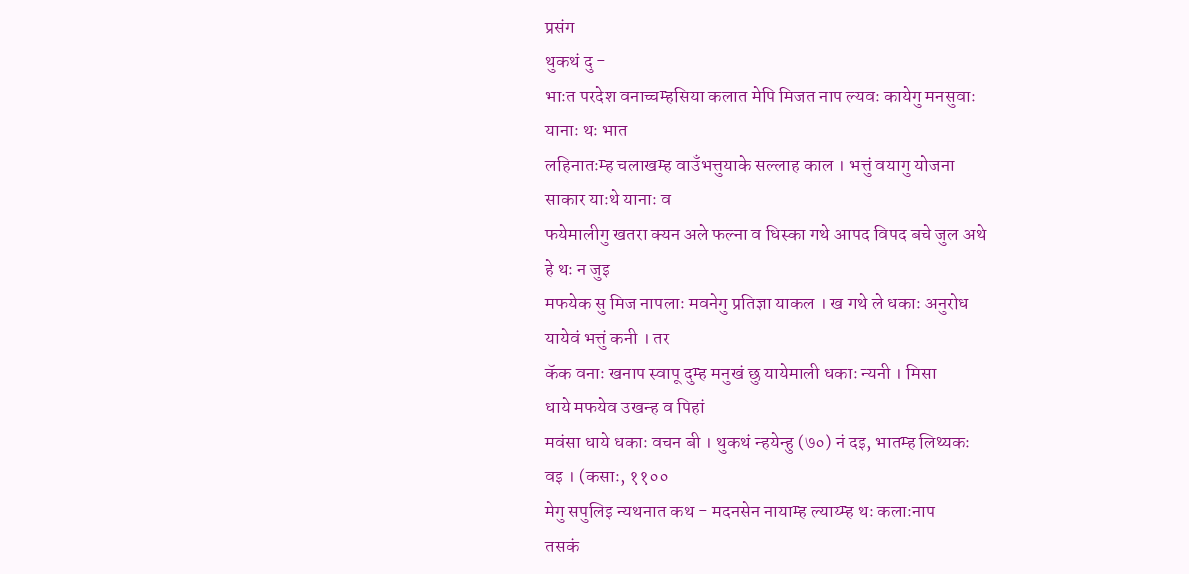प्रसंग
थुकथं दु -
भाःत परदेश वनाच्चम्हसिया कलात मेपि मिजत नाप ल्यवः कायेगु मनसुवाः
यानाः थः भात
लहिनातःम्ह चलाखम्ह वाउँभत्तुयाके सल्लाह काल । भत्तुं वयागु योजना
साकार याःथे यानाः व
फयेमालीगु खतरा क्यन अले फल्ना व धिस्का गथे आपद विपद बचे जुल अथे
हे थः न जुइ
मफयेक सु मिज नापलाः मवनेगु प्रतिज्ञा याकल । ख गथे ले धकाः अनुरोध
यायेवं भत्तुं कनी । तर
कॅक वनाः खनाप स्वापू दुम्ह मनुखं छु यायेमाली धकाः न्यनी । मिसा
धाये मफयेव उखन्ह व पिहां
मवंसा धाये धकाः वचन बी । थुकथं न्हयेन्हु (७०) नं दइ, भातम्ह लिथ्यकः
वइ । (कसाः, ११००
मेगु सपुलिइ न्यथनात कथ - मदनसेन नायाम्ह ल्याय्म्ह थः कलाःनाप
तसकं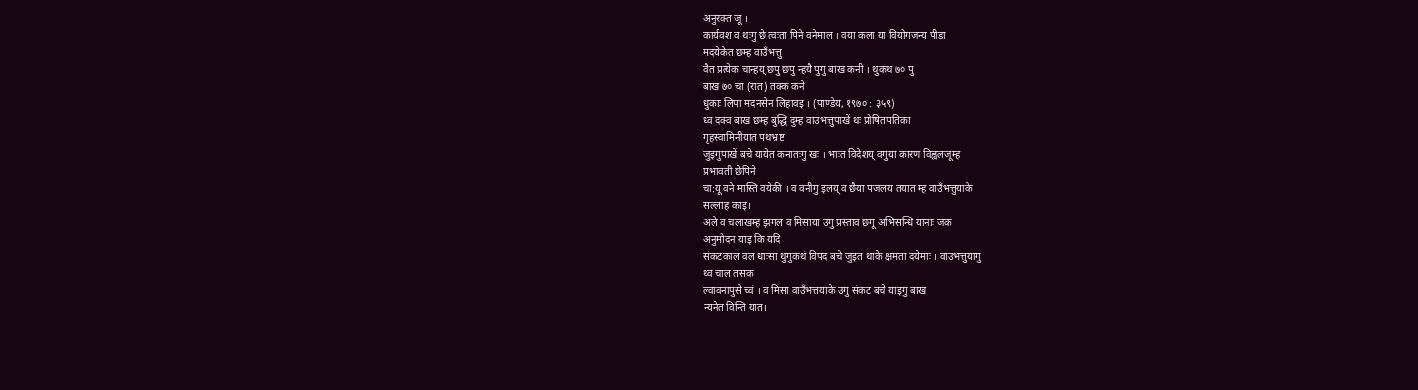अनुरक्त जू ।
कार्यवश व थःगु छे त्वःता पिने वनेमाल । वया कला या वियोगजन्य पीडा
मदयेकेत छम्ह वाउँभत्तु
वैत प्रत्येक चान्हय् छपु छपु न्हयै पुगु बाख कनी । थुकथ ७० पु
बाख ७० चा (रात) तक्क कने
धुकाः लिपा मदनसेन लिहावइ । (पाण्डेय, १९७० : ३५९)
ध्व दक्व बाख छम्ह बुद्धि दुम्ह वाउभत्तुपाखें थः प्रोषितपतिका
गृहस्वामिनीयात पथभ्रष्ट
जुइगुपाखें बचे यायेत कनातःगु खः । भाःत विदेशय् वगुया कारण विह्वलजूम्ह
प्रभावती छेपिने
चा:यू वने मास्ति वयेकी । व वनीगु इलय् व छैया पजलय तयात म्ह वाउँभत्तुयाके
सल्लाह काइ।
अले व चलाखम्ह झगल व मिसाया उगु प्रस्ताव छगू अभिसन्धि यानाः जक
अनुमोदन याइ कि यदि
संकटकाल वल धाःसा थुगुकथं विपद बचे जुइत थाके क्षमता दयेमाः । वाउभत्तुयागु
थ्व चाल तसक
ल्वावनापुसे च्वं । व मिसा वाउँभत्तयाके उगु संकट बचे याइगु बाख
न्यनेत विन्ति यात।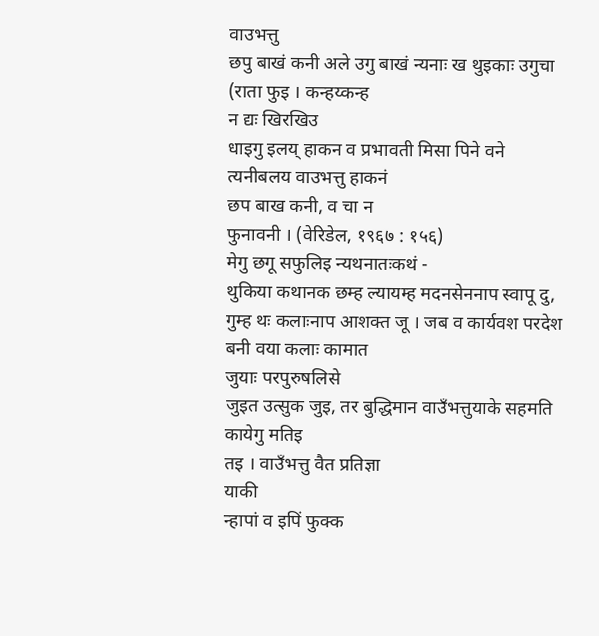वाउभत्तु
छपु बाखं कनी अले उगु बाखं न्यनाः ख थुइकाः उगुचा (राता फुइ । कन्हय्कन्ह
न द्यः खिरखिउ
धाइगु इलय् हाकन व प्रभावती मिसा पिने वने त्यनीबलय वाउभत्तु हाकनं
छप बाख कनी, व चा न
फुनावनी । (वेरिडेल, १९६७ : १५६)
मेगु छगू सफुलिइ न्यथनातःकथं -
थुकिया कथानक छम्ह ल्यायम्ह मदनसेननाप स्वापू दु,
गुम्ह थः कलाःनाप आशक्त जू । जब व कार्यवश परदेश बनी वया कलाः कामात
जुयाः परपुरुषलिसे
जुइत उत्सुक जुइ, तर बुद्धिमान वाउँभत्तुयाके सहमति कायेगु मतिइ
तइ । वाउँभत्तु वैत प्रतिज्ञा
याकी
न्हापां व इपिं फुक्क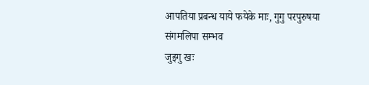आपतिया प्रबन्ध याये फयेके माः, गुगु परपुरुषया
संगमलिपा सम्भव
जुइगु खः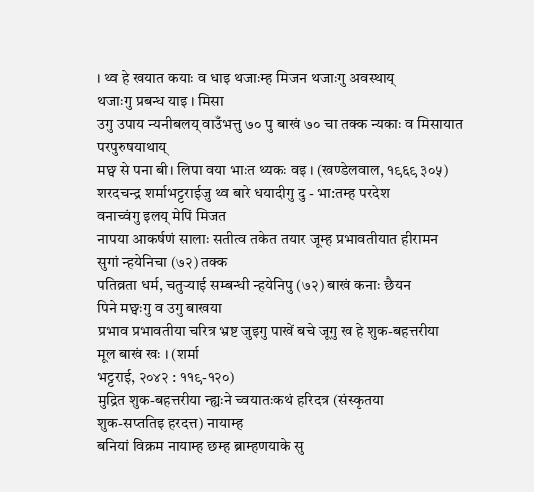। थ्व हे खयात कयाः व धाइ थजाःम्ह मिजन थजाःगु अवस्थाय्
थजाःगु प्रबन्ध याइ । मिसा
उगु उपाय न्यनीबलय् वाउँभत्तु ७० पु बाखं ७० चा तक्क न्यकाः व मिसायात
परपुरुषयाथाय्
मछ्व से पना बी। लिपा वया भाःत थ्यकः वइ । (खण्डेलवाल, १९६९ ३०५)
शरदचन्द्र शर्माभट्टराईजु थ्व बारे धयादीगु दु - भा:तम्ह परदेश
वनाच्वंगु इलय् मेपिं मिजत
नापया आकर्षणं सालाः सतीत्व तकेत तयार जूम्ह प्रभावतीयात हीरामन
सुगां न्हयेनिचा (७२) तक्क
पतिव्रता धर्म, चतुऱ्याई सम्बन्धी न्हयेनिपु (७२) बाखं कनाः छैयन
पिने मछ्वःगु व उगु बाखया
प्रभाव प्रभावतीया चरित्र भ्रष्ट जुइगु पाखें बचे जूगु ख हे शुक-बहत्तरीया
मूल बाखं खः । (शर्मा
भट्टराई, २०४२ : ११९-१२०)
मुद्रित शुक-बहत्तरीया न्ह्यःने च्वयातःकथं हरिदत्र (संस्कृतया
शुक-सप्ततिइ हरदत्त) नायाम्ह
बनियां विक्रम नायाम्ह छम्ह ब्राम्हणयाके सु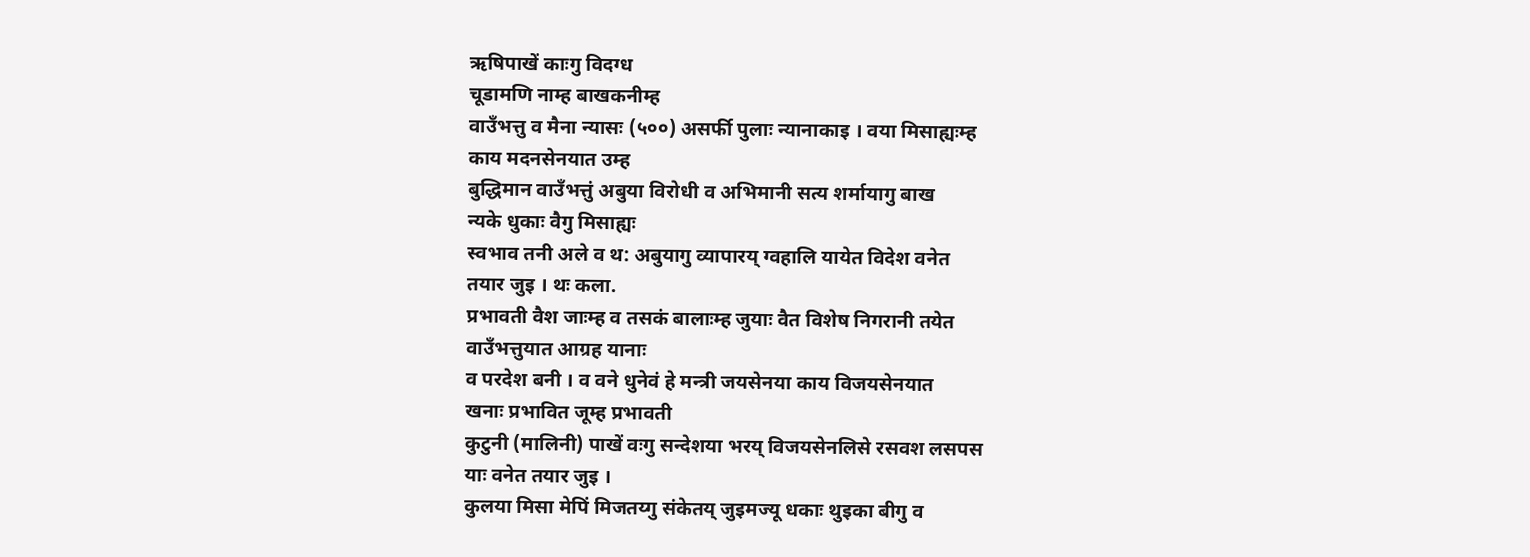ऋषिपाखें काःगु विदग्ध
चूडामणि नाम्ह बाखकनीम्ह
वाउँभत्तु व मैना न्यासः (५००) असर्फी पुलाः न्यानाकाइ । वया मिसाह्यःम्ह
काय मदनसेनयात उम्ह
बुद्धिमान वाउँभत्तुं अबुया विरोधी व अभिमानी सत्य शर्मायागु बाख
न्यके धुकाः वैगु मिसाह्यः
स्वभाव तनी अले व थ: अबुयागु व्यापारय् ग्वहालि यायेत विदेश वनेत
तयार जुइ । थः कला.
प्रभावती वैश जाःम्ह व तसकं बालाःम्ह जुयाः वैत विशेष निगरानी तयेत
वाउँभत्तुयात आग्रह यानाः
व परदेश बनी । व वने धुनेवं हे मन्त्री जयसेनया काय विजयसेनयात
खनाः प्रभावित जूम्ह प्रभावती
कुटुनी (मालिनी) पाखें वःगु सन्देशया भरय् विजयसेनलिसे रसवश लसपस
याः वनेत तयार जुइ ।
कुलया मिसा मेपिं मिजतय्गु संकेतय् जुइमज्यू धकाः थुइका बीगु व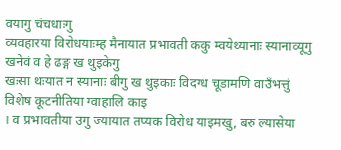वयागु चंचधाःगु
व्यवहारया विरोधयाःम्ह मैनायात प्रभावती ककु म्वयेथ्यानाः स्यानाव्यूगु
खनेवं व हे ढङ्ग ख थुइकेगु
खःसा थःयात न स्यानाः बीगु ख थुइकाः विदग्ध चूडामणि वाउँभत्तुं
विशेष कूटनीतिया ग्वाहालि काइ
। व प्रभावतीया उगु ज्यायात तप्यक विरोध याइमखु, बरु ल्यासेया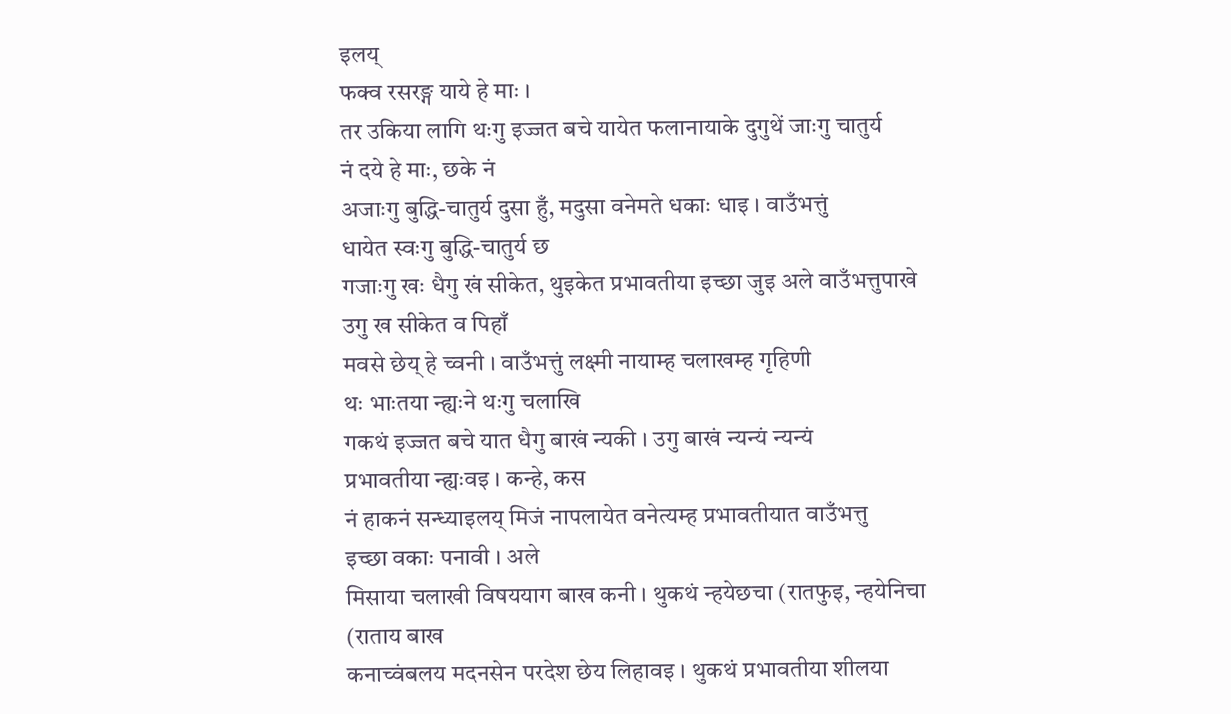इलय्
फक्व रसरङ्ग याये हे माः ।
तर उकिया लागि थःगु इज्जत बचे यायेत फलानायाके दुगुथें जाःगु चातुर्य
नं दये हे माः, छके नं
अजाःगु बुद्धि-चातुर्य दुसा हुँ, मदुसा वनेमते धकाः धाइ । वाउँभत्तुं
धायेत स्वःगु बुद्धि-चातुर्य छ
गजाःगु खः धैगु खं सीकेत, थुइकेत प्रभावतीया इच्छा जुइ अले वाउँभत्तुपाखे
उगु ख सीकेत व पिहाँ
मवसे छेय् हे च्वनी । वाउँभत्तुं लक्ष्मी नायाम्ह चलाखम्ह गृहिणी
थः भाःतया न्ह्यःने थःगु चलाखि
गकथं इज्जत बचे यात धैगु बाखं न्यकी । उगु बाखं न्यन्यं न्यन्यं
प्रभावतीया न्ह्यःवइ । कन्हे, कस
नं हाकनं सन्ध्याइलय् मिजं नापलायेत वनेत्यम्ह प्रभावतीयात वाउँभत्तु
इच्छा वकाः पनावी । अले
मिसाया चलाखी विषययाग बाख कनी । थुकथं न्हयेछचा (रातफुइ, न्हयेनिचा
(राताय बाख
कनाच्वंबलय मदनसेन परदेश छेय लिहावइ । थुकथं प्रभावतीया शीलया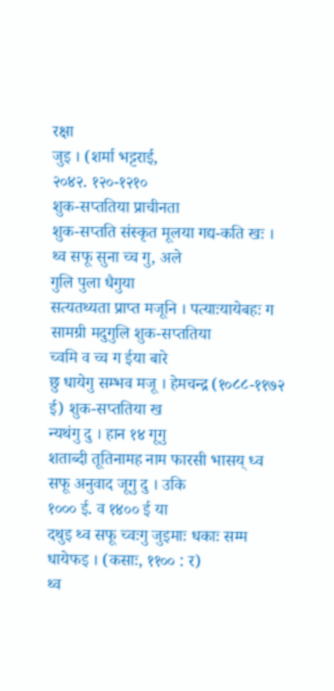रक्षा
जुइ । (शर्मा भट्टराई,
२०४२. १२०-१२१०
शुक-सप्ततिया प्राचीनता
शुक-सप्तति संस्कृत मूलया गद्य-कति खः । थ्व सफू सुना च्च गु, अले
गुलि पुला धैगुया
सत्यतथ्यता प्राप्त मजूनि । पत्याःयायेबहः ग सामग्री मदुगुलि शुक-सप्ततिया
च्वमि व च्च ग ईया बारे
छु धायेगु सम्भव मजू । हेमचन्द्र (१०८८-११७२ ई) शुक-सप्ततिया ख
न्यथंगु दु । हान १४ गूगु
शताब्दी तूतिनामह नाम फारसी भासय् ध्व सफू अनुवाद जूगु दु । उकि
१००० ई. व १४०० ई या
दथुइ थ्व सफू च्वःगु जुइमाः धकाः सम्म धायेफइ । (कसाः, ११०० : र)
थ्व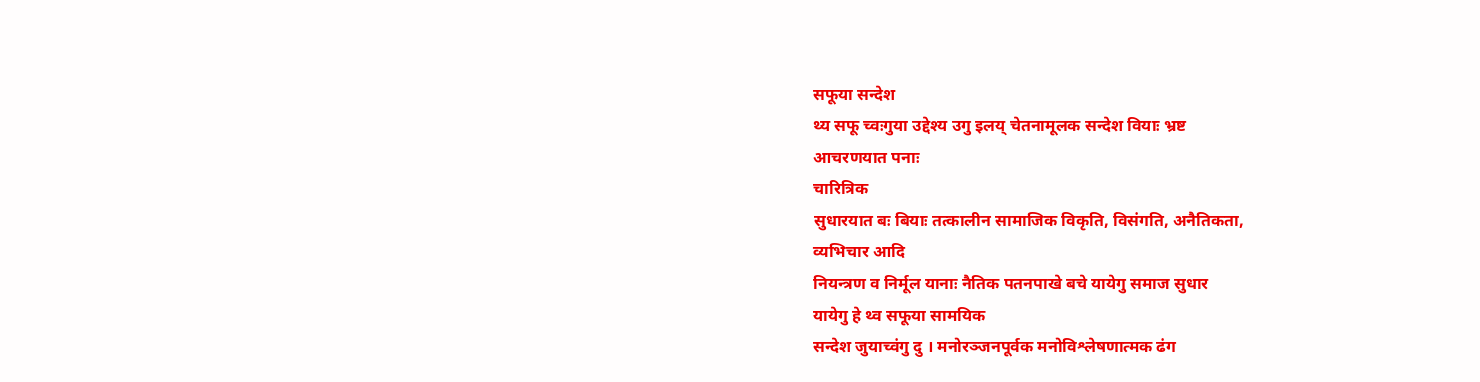सफूया सन्देश
थ्य सफू च्वःगुया उद्देश्य उगु इलय् चेतनामूलक सन्देश वियाः भ्रष्ट
आचरणयात पनाः
चारित्रिक
सुधारयात बः बियाः तत्कालीन सामाजिक विकृति, विसंगति, अनैतिकता,
व्यभिचार आदि
नियन्त्रण व निर्मूल यानाः नैतिक पतनपाखे बचे यायेगु समाज सुधार
यायेगु हे थ्व सफूया सामयिक
सन्देश जुयाच्वंगु दु । मनोरञ्जनपूर्वक मनोविश्लेषणात्मक ढंग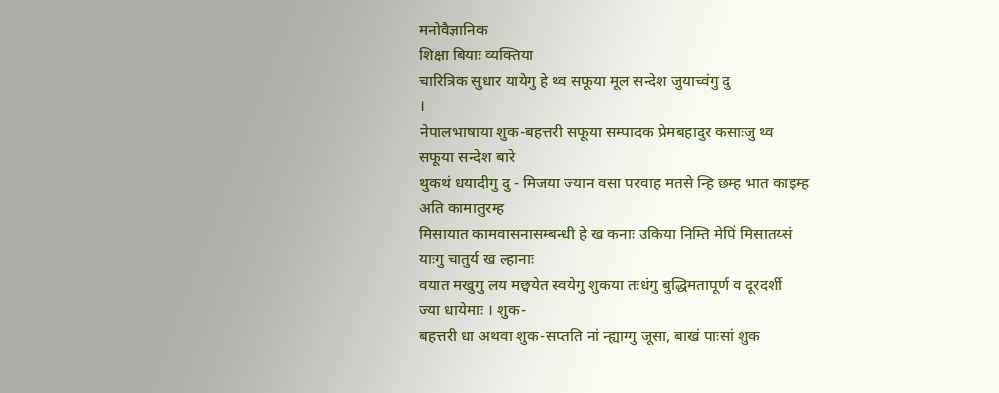मनोवैज्ञानिक
शिक्षा बियाः व्यक्तिया
चारित्रिक सुधार यायेगु हे थ्व सफूया मूल सन्देश जुयाच्वंगु दु
।
नेपालभाषाया शुक-बहत्तरी सफूया सम्पादक प्रेमबहादुर कसाःजु थ्व
सफूया सन्देश बारे
थुकथं धयादीगु दु - मिजया ज्यान वसा परवाह मतसे न्हि छम्ह भात काइम्ह
अति कामातुरम्ह
मिसायात कामवासनासम्बन्धी हे ख कनाः उकिया निम्ति मेपिं मिसातय्सं
याःगु चातुर्य ख ल्हानाः
वयात मखुगु लय मछ्वयेत स्वयेगु शुकया तःधंगु बुद्धिमतापूर्ण व दूरदर्शी
ज्या धायेमाः । शुक-
बहत्तरी धा अथवा शुक-सप्तति नां न्ह्याग्गु जूसा, बाखं पाःसां शुक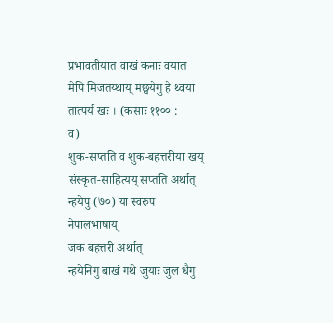प्रभावतीयात वाखं कनाः वयात
मेपि मिजतय्थाय् मछ्वयेगु हे थ्वया तात्पर्य खः । (कसाः ११०० :
व)
शुक-सप्तति व शुक-बहत्तरीया खय्
संस्कृत-साहित्यय् सप्तति अर्थात् न्हयेपु (७०) या स्वरुप नेपालभाषाय्
जक बहत्तरी अर्थात्
न्हयेनिगु बाखं गथे जुयाः जुल धैगु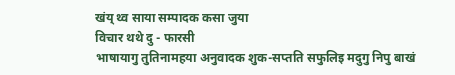खंय् थ्व साया सम्पादक कसा जुया
विचार थथे दु - फारसी
भाषायागु तुतिनामहया अनुवादक शुक-सप्तति सफुलिइ मदुगु निपु बाखं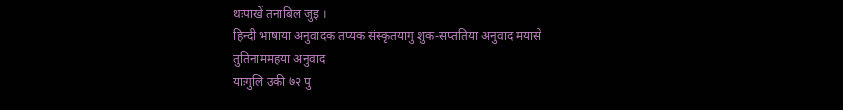थःपाखें तनाबिल जुइ ।
हिन्दी भाषाया अनुवादक तप्यक संस्कृतयागु शुक-सप्ततिया अनुवाद मयासे
तुतिनाममहया अनुवाद
याःगुलि उकी ७२ पु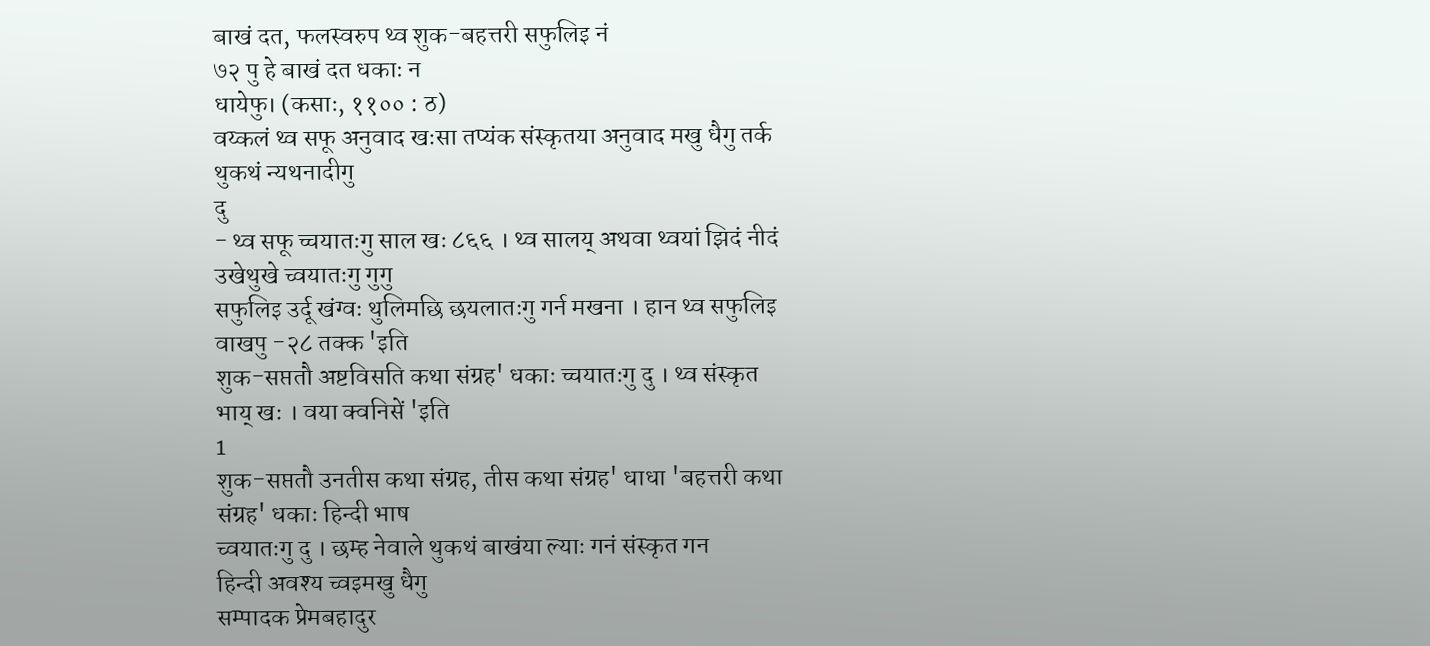बाखं दत, फलस्वरुप थ्व शुक-बहत्तरी सफुलिइ नं
७२ पु हे बाखं दत धकाः न
धायेफु। (कसाः, ११०० : ठ)
वय्कलं थ्व सफू अनुवाद खःसा तप्यंक संस्कृतया अनुवाद मखु धैगु तर्क
थुकथं न्यथनादीगु
दु
- थ्व सफू च्चयातःगु साल खः ८६६ । थ्व सालय् अथवा थ्वयां झिदं नीदं
उखेथुखे च्वयातःगु गुगु
सफुलिइ उर्दू खंग्वः थुलिमछि छयलातःगु गर्न मखना । हान थ्व सफुलिइ
वाखपु -२८ तक्क 'इति
शुक-सप्ततौ अष्टविसति कथा संग्रह' धकाः च्चयातःगु दु । थ्व संस्कृत
भाय् खः । वया क्वनिसें 'इति
1
शुक-सप्ततौ उनतीस कथा संग्रह, तीस कथा संग्रह' धाधा 'बहत्तरी कथा
संग्रह' धकाः हिन्दी भाष
च्वयातःगु दु । छम्ह नेवाले थुकथं बाखंया ल्याः गनं संस्कृत गन
हिन्दी अवश्य च्वइमखु धैगु
सम्पादक प्रेमबहादुर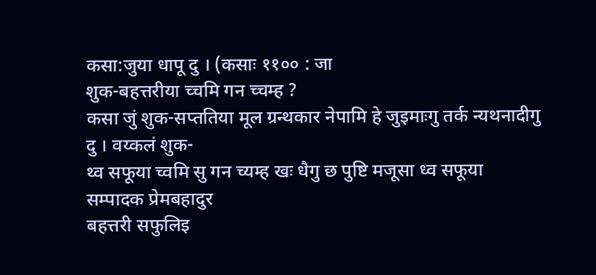कसा:जुया धापू दु । (कसाः ११०० : जा
शुक-बहत्तरीया च्चमि गन च्चम्ह ?
कसा जुं शुक-सप्ततिया मूल ग्रन्थकार नेपामि हे जुइमाःगु तर्क न्यथनादीगु
दु । वय्कलं शुक-
थ्व सफूया च्वमि सु गन च्यम्ह खः धैगु छ पुष्टि मजूसा ध्व सफूया
सम्पादक प्रेमबहादुर
बहत्तरी सफुलिइ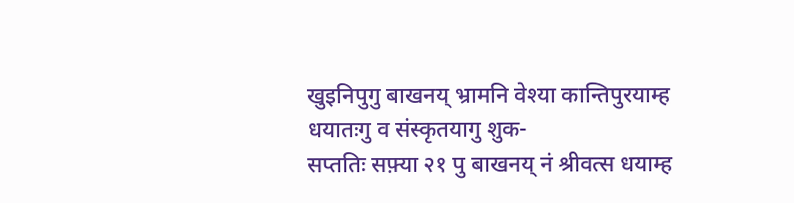खुइनिपुगु बाखनय् भ्रामनि वेश्या कान्तिपुरयाम्ह
धयातःगु व संस्कृतयागु शुक-
सप्ततिः सफ़्या २१ पु बाखनय् नं श्रीवत्स धयाम्ह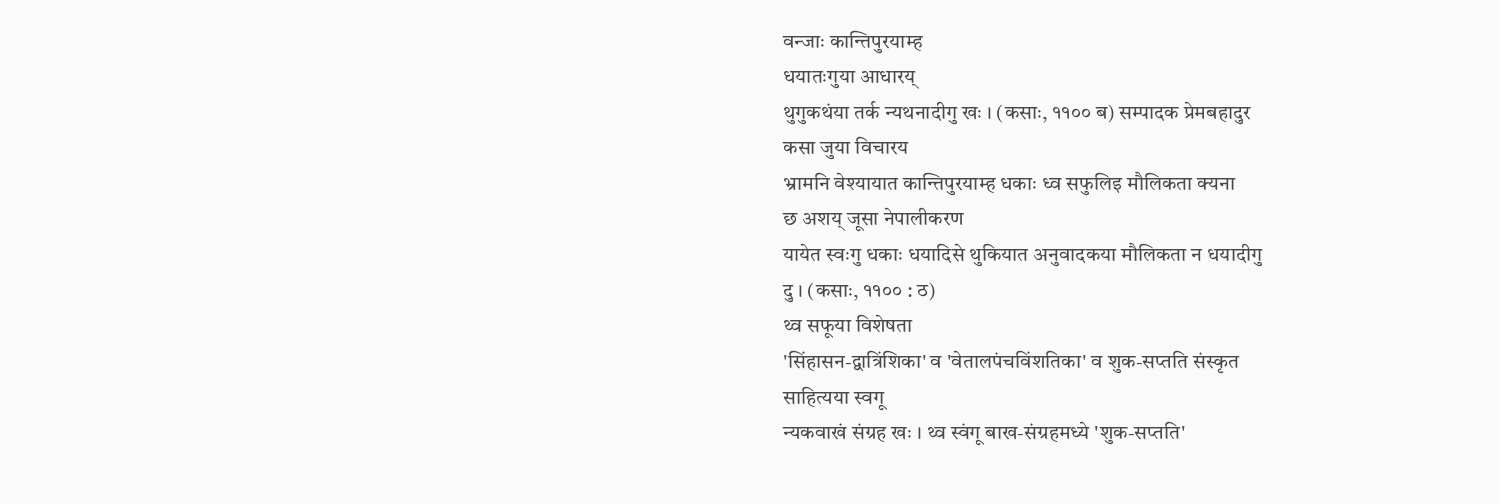वन्जाः कान्तिपुरयाम्ह
धयातःगुया आधारय्
थुगुकथंया तर्क न्यथनादीगु खः । (कसाः, ११०० ब) सम्पादक प्रेमबहादुर
कसा जुया विचारय
भ्रामनि वेश्यायात कान्तिपुरयाम्ह धकाः ध्व सफुलिइ मौलिकता क्यना
छ अशय् जूसा नेपालीकरण
यायेत स्वःगु धकाः धयादिसे थुकियात अनुवादकया मौलिकता न धयादीगु
दु । (कसाः, ११०० : ठ)
थ्व सफूया विशेषता
'सिंहासन-द्वात्रिंशिका' व 'वेतालपंचविंशतिका' व शुक-सप्तति संस्कृत
साहित्यया स्वगू
न्यकवाखं संग्रह खः । थ्व स्वंगू बाख-संग्रहमध्ये 'शुक-सप्तति'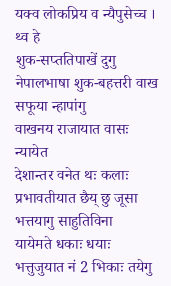यक्व लोकप्रिय व न्यैपुसेच्च । थ्व हे
शुक-सप्ततिपाखें दुगु नेपालभाषा शुक-बहत्तरी वाख सफूया न्हापांगु
वाखनय राजायात वासः न्यायेत
देशान्तर वनेत थः कलाः प्रभावतीयात छैय् छु जूसा भत्तयागु साहुतिविना
यायेमते धकाः धयाः
भत्तुजुयात नं 2 भिकाः तयेगु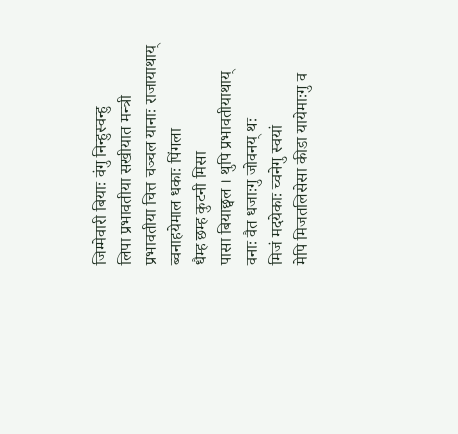जिम्मेवारी बियाः वंगु निन्हुस्वन्हु
लिपा प्रभावतीया सखीयात मन्त्री
प्रभावतीया चित्त चञ्चल यानाः राजायाथाय् ब्वनाहयेमाल धकाः पिंगला
धैम्ह छम्ह कुटनी मिसा
पासा बियाछ्वल । थुपि प्रभावतीयाथाय् वनाः वैत धजाःगु जोवनय् थः
मिजं मदयेकाः च्वनेगु स्वयां
मेपि मिजतलिसेसा कीडा यायेमाःगु व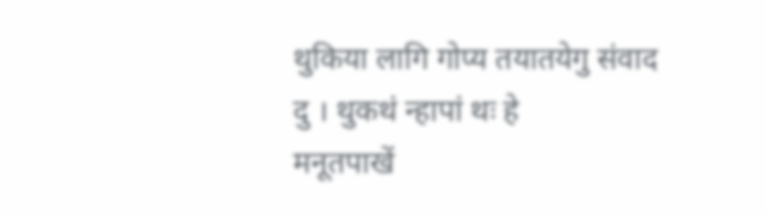थुकिया लागि गोप्य तयातयेगु संवाद
दु । थुकथं न्हापां थः हे
मनूतपाखें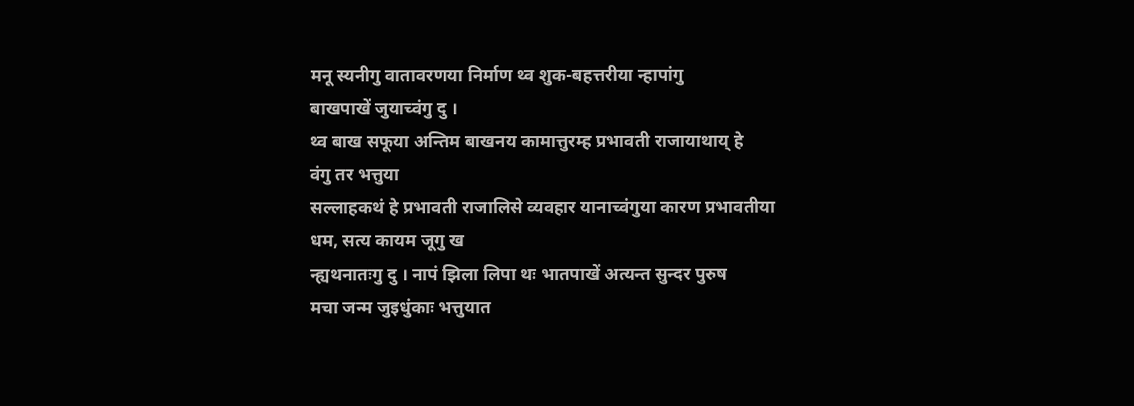मनू स्यनीगु वातावरणया निर्माण थ्व शुक-बहत्तरीया न्हापांगु
बाखपाखें जुयाच्वंगु दु ।
थ्व बाख सफूया अन्तिम बाखनय कामात्तुरम्ह प्रभावती राजायाथाय् हे
वंगु तर भत्तुया
सल्लाहकथं हे प्रभावती राजालिसे व्यवहार यानाच्वंगुया कारण प्रभावतीया
धम, सत्य कायम जूगु ख
न्ह्यथनातःगु दु । नापं झिला लिपा थः भातपाखें अत्यन्त सुन्दर पुरुष
मचा जन्म जुइधुंकाः भत्तुयात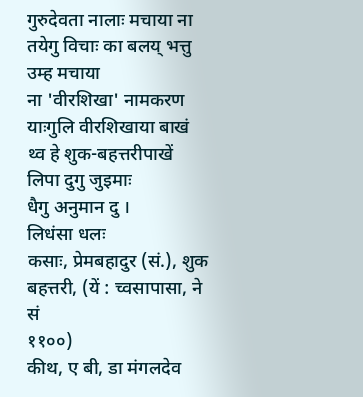गुरुदेवता नालाः मचाया ना तयेगु विचाः का बलय् भत्तु उम्ह मचाया
ना 'वीरशिखा' नामकरण
याःगुलि वीरशिखाया बाखं थ्व हे शुक-बहत्तरीपाखें लिपा दुगु जुइमाः
धैगु अनुमान दु ।
लिधंसा धलः
कसाः, प्रेमबहादुर (सं.), शुक बहत्तरी, (यें : च्वसापासा, ने सं
११००)
कीथ, ए बी, डा मंगलदेव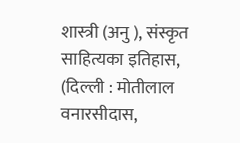शास्त्री (अनु ), संस्कृत साहित्यका इतिहास,
(दिल्ली : मोतीलाल
वनारसीदास,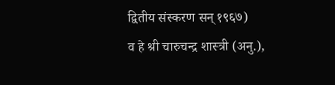द्वितीय संस्करण सन् १९६७)
व हे श्री चारुचन्द्र शास्त्री (अनु.),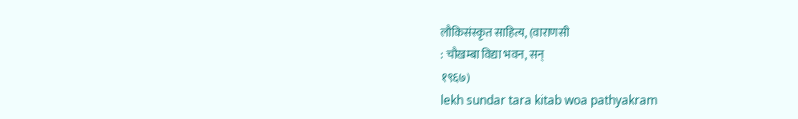लौकिसंस्कृत साहित्य, (वाराणसी
: चौखम्बा विद्या भवन, सन्
१९६७)
lekh sundar tara kitab woa pathyakram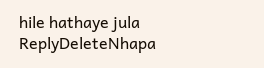hile hathaye jula
ReplyDeleteNhapa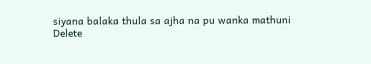siyana balaka thula sa ajha na pu wanka mathuni
Delete